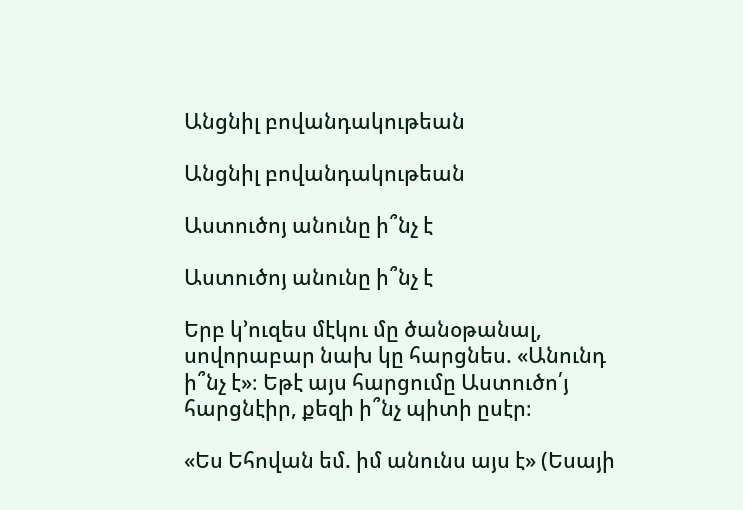Անցնիլ բովանդակութեան

Անցնիլ բովանդակութեան

Աստուծոյ անունը ի՞նչ է

Աստուծոյ անունը ի՞նչ է

Երբ կ’ուզես մէկու մը ծանօթանալ, սովորաբար նախ կը հարցնես. «Անունդ ի՞նչ է»։ Եթէ այս հարցումը Աստուծո՛յ հարցնէիր, քեզի ի՞նչ պիտի ըսէր։

«Ես Եհովան եմ. իմ անունս այս է» (Եսայի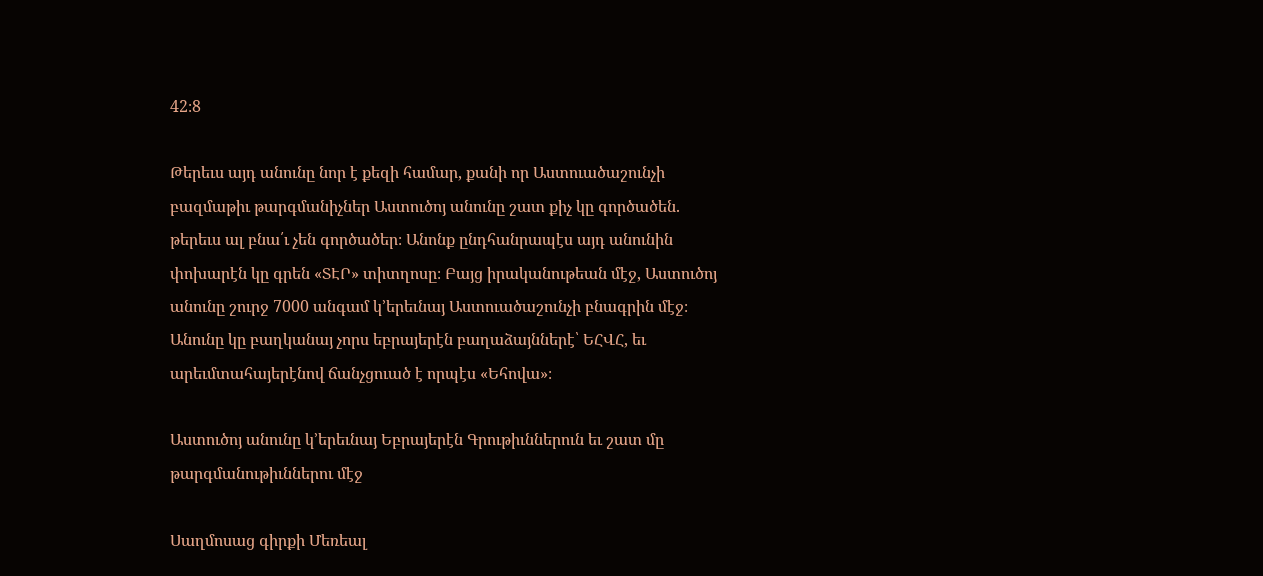42։8

Թերեւս այդ անունը նոր է քեզի համար, քանի որ Աստուածաշունչի բազմաթիւ թարգմանիչներ Աստուծոյ անունը շատ քիչ կը գործածեն. թերեւս ալ բնա՛ւ չեն գործածեր։ Անոնք ընդհանրապէս այդ անունին փոխարէն կը գրեն «ՏԷՐ» տիտղոսը։ Բայց իրականութեան մէջ, Աստուծոյ անունը շուրջ 7000 անգամ կ’երեւնայ Աստուածաշունչի բնագրին մէջ։ Անունը կը բաղկանայ չորս եբրայերէն բաղաձայններէ՝ ԵՀՎՀ, եւ արեւմտահայերէնով ճանչցուած է որպէս «Եհովա»։

Աստուծոյ անունը կ’երեւնայ Եբրայերէն Գրութիւններուն եւ շատ մը թարգմանութիւններու մէջ

Սաղմոսաց գիրքի Մեռեալ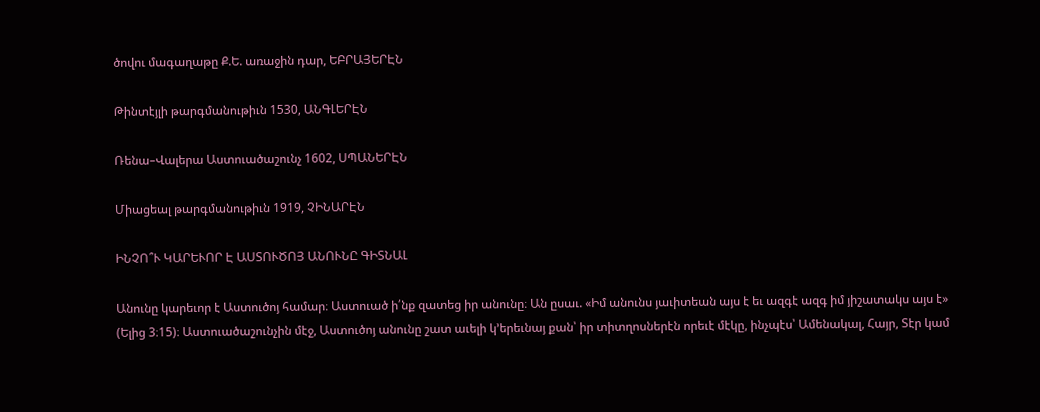ծովու մագաղաթը Ք.Ե. առաջին դար, ԵԲՐԱՅԵՐԷՆ

Թինտէյլի թարգմանութիւն 1530, ԱՆԳԼԵՐԷՆ

Ռենա–Վալերա Աստուածաշունչ 1602, ՍՊԱՆԵՐԷՆ

Միացեալ թարգմանութիւն 1919, ՉԻՆԱՐԷՆ

ԻՆՉՈ՞Ւ ԿԱՐԵՒՈՐ Է ԱՍՏՈՒԾՈՅ ԱՆՈՒՆԸ ԳԻՏՆԱԼ

Անունը կարեւոր է Աստուծոյ համար։ Աստուած ի՛նք զատեց իր անունը։ Ան ըսաւ. «Իմ անունս յաւիտեան այս է եւ ազգէ ազգ իմ յիշատակս այս է» (Ելից 3։15)։ Աստուածաշունչին մէջ, Աստուծոյ անունը շատ աւելի կ’երեւնայ քան՝ իր տիտղոսներէն որեւէ մէկը, ինչպէս՝ Ամենակալ, Հայր, Տէր կամ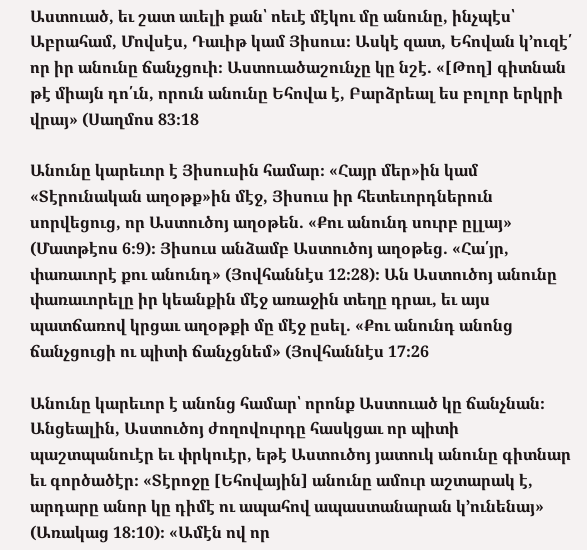Աստուած, եւ շատ աւելի քան՝ ոեւէ մէկու մը անունը, ինչպէս՝ Աբրահամ, Մովսէս, Դաւիթ կամ Յիսուս։ Ասկէ զատ, Եհովան կ’ուզէ՛ որ իր անունը ճանչցուի։ Աստուածաշունչը կը նշէ. «[Թող] գիտնան թէ միայն դո՛ւն, որուն անունը Եհովա է, Բարձրեալ ես բոլոր երկրի վրայ» (Սաղմոս 83։18

Անունը կարեւոր է Յիսուսին համար։ «Հայր մեր»ին կամ «Տէրունական աղօթք»ին մէջ, Յիսուս իր հետեւորդներուն սորվեցուց, որ Աստուծոյ աղօթեն. «Քու անունդ սուրբ ըլլայ» (Մատթէոս 6։9)։ Յիսուս անձամբ Աստուծոյ աղօթեց. «Հա՛յր, փառաւորէ քու անունդ» (Յովհաննէս 12։28)։ Ան Աստուծոյ անունը փառաւորելը իր կեանքին մէջ առաջին տեղը դրաւ, եւ այս պատճառով կրցաւ աղօթքի մը մէջ ըսել. «Քու անունդ անոնց ճանչցուցի ու պիտի ճանչցնեմ» (Յովհաննէս 17։26

Անունը կարեւոր է անոնց համար՝ որոնք Աստուած կը ճանչնան։ Անցեալին, Աստուծոյ ժողովուրդը հասկցաւ որ պիտի պաշտպանուէր եւ փրկուէր, եթէ Աստուծոյ յատուկ անունը գիտնար եւ գործածէր։ «Տէրոջը [Եհովային] անունը ամուր աշտարակ է, արդարը անոր կը դիմէ ու ապահով ապաստանարան կ’ունենայ» (Առակաց 18։10)։ «Ամէն ով որ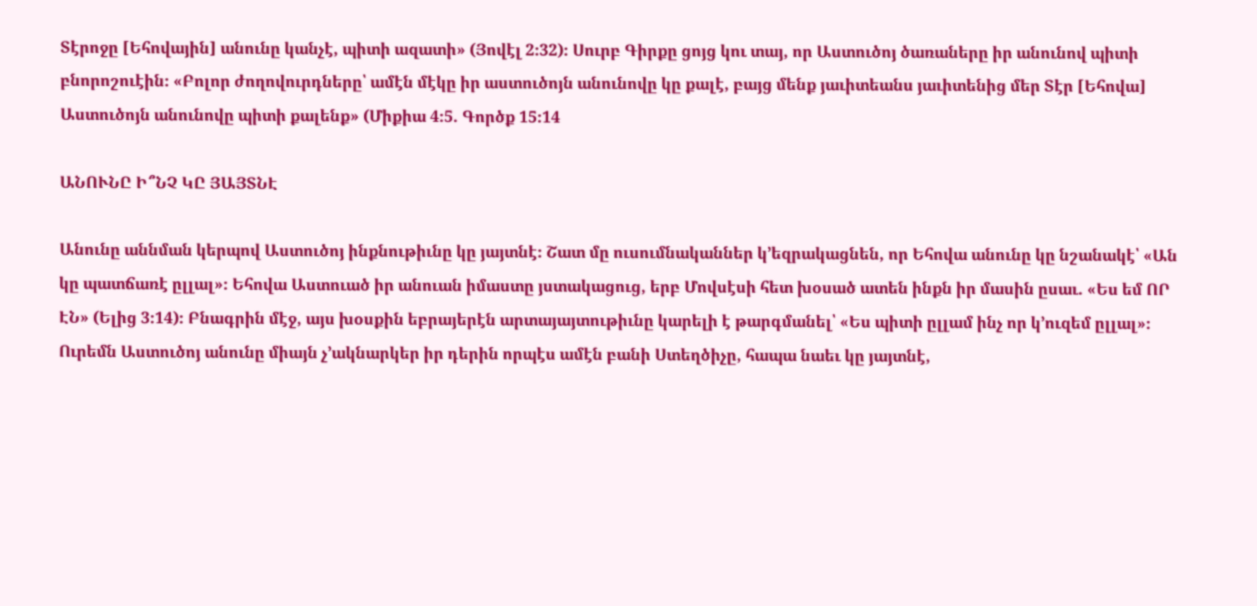Տէրոջը [Եհովային] անունը կանչէ, պիտի ազատի» (Յովէլ 2։32)։ Սուրբ Գիրքը ցոյց կու տայ, որ Աստուծոյ ծառաները իր անունով պիտի բնորոշուէին։ «Բոլոր ժողովուրդները՝ ամէն մէկը իր աստուծոյն անունովը կը քալէ, բայց մենք յաւիտեանս յաւիտենից մեր Տէր [Եհովա] Աստուծոյն անունովը պիտի քալենք» (Միքիա 4։5. Գործք 15։14

ԱՆՈՒՆԸ Ի՞ՆՉ ԿԸ ՅԱՅՏՆԷ

Անունը աննման կերպով Աստուծոյ ինքնութիւնը կը յայտնէ։ Շատ մը ուսումնականներ կ’եզրակացնեն, որ Եհովա անունը կը նշանակէ՝ «Ան կը պատճառէ ըլլալ»։ Եհովա Աստուած իր անուան իմաստը յստակացուց, երբ Մովսէսի հետ խօսած ատեն ինքն իր մասին ըսաւ. «Ես եմ ՈՐ ԷՆ» (Ելից 3։14)։ Բնագրին մէջ, այս խօսքին եբրայերէն արտայայտութիւնը կարելի է թարգմանել՝ «Ես պիտի ըլլամ ինչ որ կ’ուզեմ ըլլալ»։ Ուրեմն Աստուծոյ անունը միայն չ’ակնարկեր իր դերին որպէս ամէն բանի Ստեղծիչը, հապա նաեւ կը յայտնէ,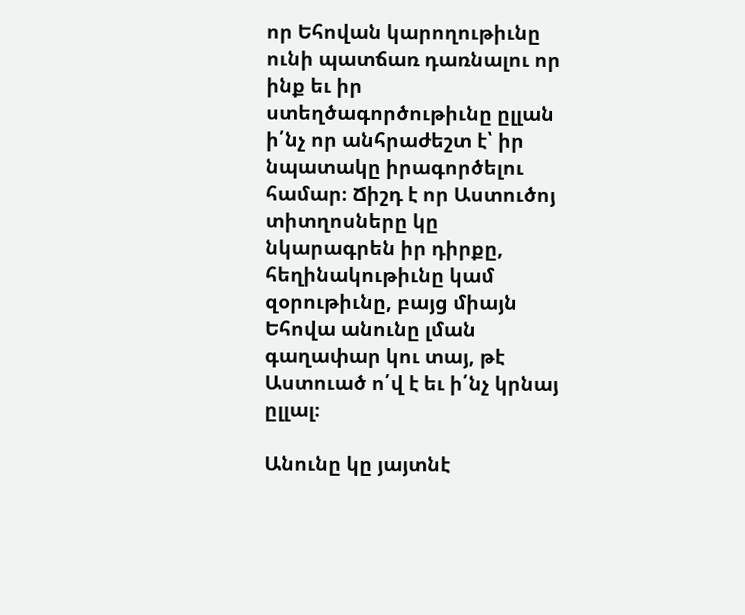որ Եհովան կարողութիւնը ունի պատճառ դառնալու որ ինք եւ իր ստեղծագործութիւնը ըլլան ի՛նչ որ անհրաժեշտ է՝ իր նպատակը իրագործելու համար։ Ճիշդ է որ Աստուծոյ տիտղոսները կը նկարագրեն իր դիրքը, հեղինակութիւնը կամ զօրութիւնը, բայց միայն Եհովա անունը լման գաղափար կու տայ, թէ Աստուած ո՛վ է եւ ի՛նչ կրնայ ըլլալ։

Անունը կը յայտնէ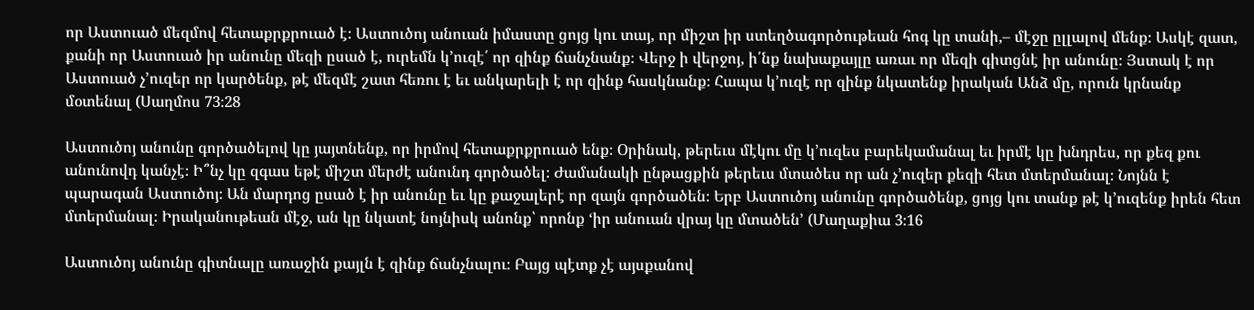որ Աստուած մեզմով հետաքրքրուած է։ Աստուծոյ անուան իմաստը ցոյց կու տայ, որ միշտ իր ստեղծագործութեան հոգ կը տանի,– մէջը ըլլալով մենք։ Ասկէ զատ, քանի որ Աստուած իր անունը մեզի ըսած է, ուրեմն կ’ուզէ՛ որ զինք ճանչնանք։ Վերջ ի վերջոյ, ի՛նք նախաքայլը առաւ որ մեզի գիտցնէ իր անունը։ Յստակ է որ Աստուած չ’ուզեր որ կարծենք, թէ մեզմէ շատ հեռու է եւ անկարելի է որ զինք հասկնանք։ Հապա կ’ուզէ որ զինք նկատենք իրական Անձ մը, որուն կրնանք մօտենալ (Սաղմոս 73։28

Աստուծոյ անունը գործածելով կը յայտնենք, որ իրմով հետաքրքրուած ենք։ Օրինակ, թերեւս մէկու մը կ’ուզես բարեկամանալ եւ իրմէ կը խնդրես, որ քեզ քու անունովդ կանչէ։ Ի՞նչ կը զգաս եթէ միշտ մերժէ անունդ գործածել։ Ժամանակի ընթացքին թերեւս մտածես որ ան չ’ուզեր քեզի հետ մտերմանալ։ Նոյնն է պարագան Աստուծոյ։ Ան մարդոց ըսած է իր անունը եւ կը քաջալերէ որ զայն գործածեն։ Երբ Աստուծոյ անունը գործածենք, ցոյց կու տանք թէ կ’ուզենք իրեն հետ մտերմանալ։ Իրականութեան մէջ, ան կը նկատէ նոյնիսկ անոնք՝ որոնք ‘իր անուան վրայ կը մտածեն’ (Մաղաքիա 3։16

Աստուծոյ անունը գիտնալը առաջին քայլն է զինք ճանչնալու։ Բայց պէտք չէ այսքանով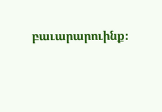բաւարարուինք։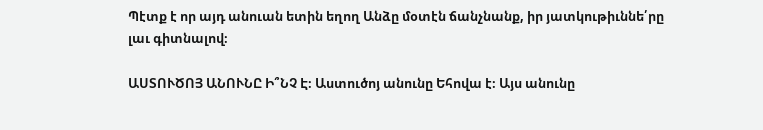Պէտք է որ այդ անուան ետին եղող Անձը մօտէն ճանչնանք, իր յատկութիւննե՛րը լաւ գիտնալով։

ԱՍՏՈՒԾՈՅ ԱՆՈՒՆԸ Ի՞ՆՉ Է։ Աստուծոյ անունը Եհովա է։ Այս անունը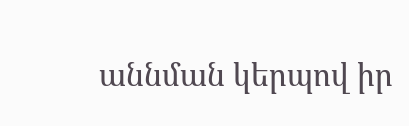աննման կերպով իր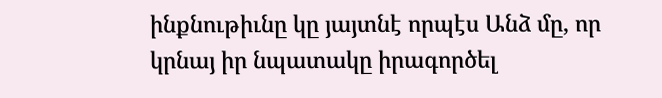ինքնութիւնը կը յայտնէ որպէս Անձ մը, որ կրնայ իր նպատակը իրագործել